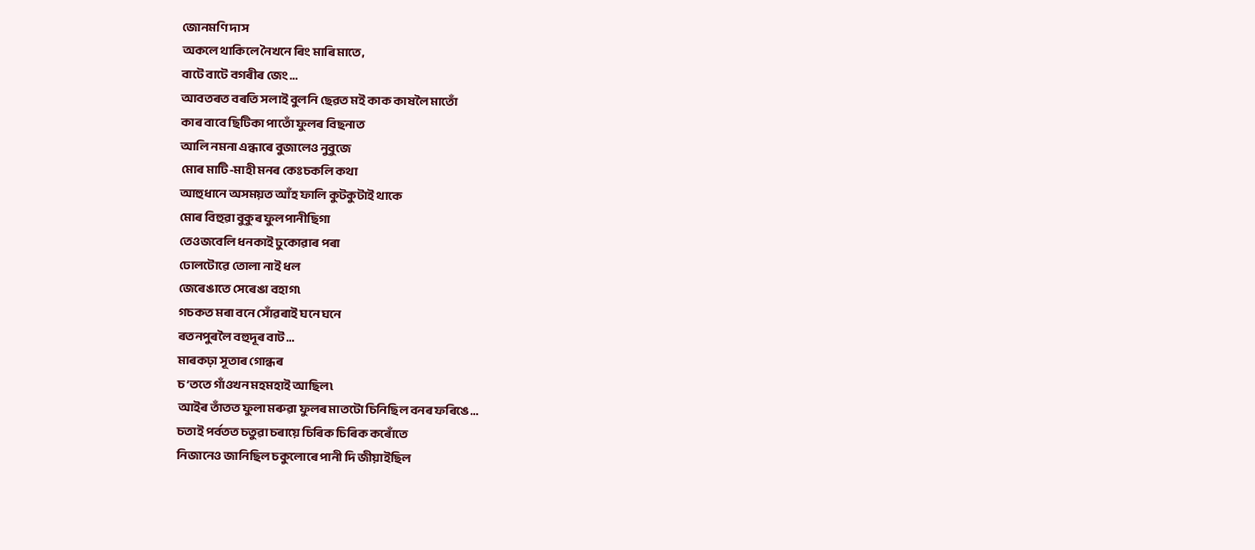জোনমণি দাস
অকলে থাকিলে নৈখনে ৰিং মাৰি মাতে,
বাটে বাটে বগৰীৰ জেং …
আবতৰত বৰতি সলাই বুলনি ছেৱত মই কাক কাষলৈ মাতোঁ
কাৰ বাবে ছিটিকা পাতোঁ ফুলৰ বিছনাত
আলি নমনা এন্ধাৰে বুজালেও নুবুজে
মোৰ মাটি-মাহী মনৰ কেঃচকলি কথা
আহুধানে অসময়ত আঁহ ফালি কুটকুটাই থাকে
মোৰ বিহুৱা বুকুৰ ফুলপানীছিগা
তেওজবেলি ধনকাই ঢুকোৱাৰ পৰা
ঢোলটোৱে তোলা নাই ধল
জেৰেঙাতে সেৰেঙা বহাগ৷
গচকত মৰা বনে সোঁৱৰাই ঘনে ঘনে
ৰতনপুৰলৈ বহুদূৰ বাট …
মাৰকঢ়া সূতাৰ গোন্ধৰ
চ’ততে গাঁওখন মহমহাই আছিল৷
আইৰ তাঁতত ফুলা মৰুৱা ফুলৰ মাতটো চিনিছিল বনৰ ফৰিঙে…
চতাই পৰ্বতত চতুৱা চৰায়ে চিৰিক চিৰিক কৰোঁতে
নিজানেও জানিছিল চকুলোৰে পানী দি জীয়াইছিল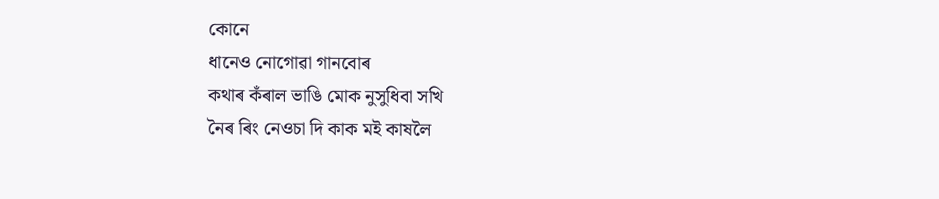কোনে
ধানেও নোগোৱা গানবোৰ
কথাৰ কঁৰাল ভাঙি মোক নুসুধিবা সখি
নৈৰ ৰিং নেওচা দি কাক মই কাষলৈ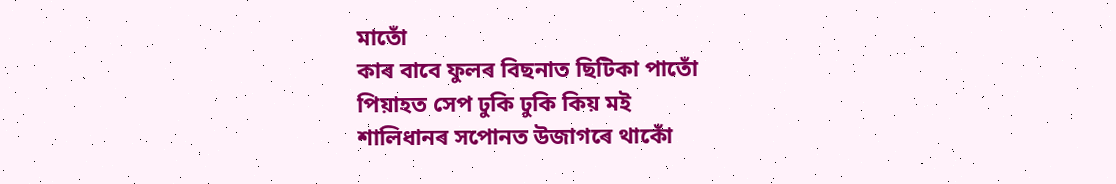মাতোঁ
কাৰ বাবে ফুলৰ বিছনাত ছিটিকা পাতোঁ
পিয়াহত সেপ ঢুকি ঢুকি কিয় মই
শালিধানৰ সপোনত উজাগৰে থাকোঁ